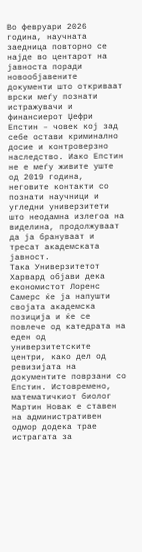Во февруари 2026 година, научната заедница повторно се најде во центарот на јавноста поради новообјавените документи што откриваат врски меѓу познати истражувачи и финансиерот Џефри Епстин – човек кој зад себе остави криминално досие и контроверзно наследство. Иако Епстин не е меѓу живите уште од 2019 година, неговите контакти со познати научници и угледни универзитети што неодамна излегоа на виделина, продолжуваат да ја брануваат и тресат академската јавност.
Така Универзитетот Харвард објави дека економистот Лоренс Самерс ќе ја напушти својата академска позиција и ќе се повлече од катедрата на еден од универзитетските центри, како дел од ревизијата на документите поврзани со Епстин. Истовремено, математичкиот биолог Мартин Новак е ставен на административен одмор додека трае истрагата за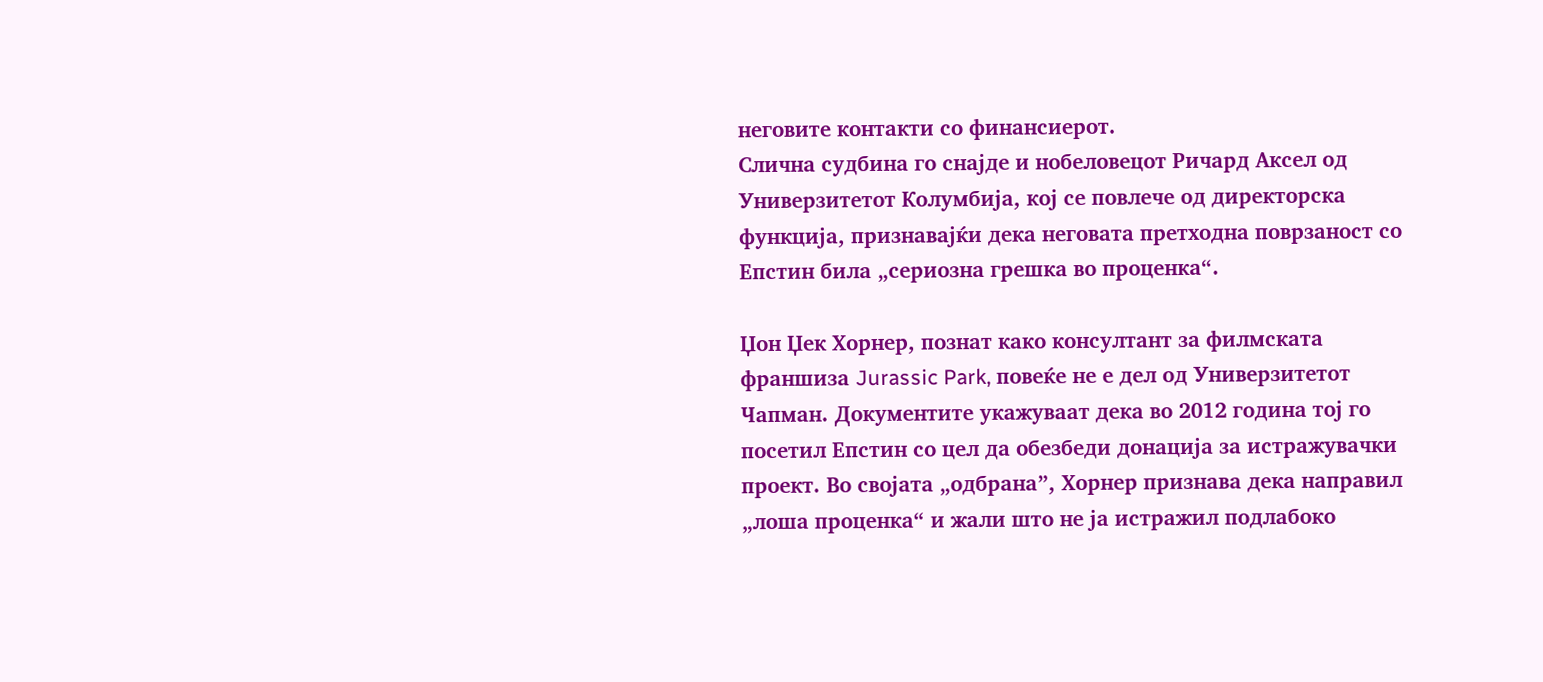неговите контакти со финансиерот.
Слична судбина го снајде и нобеловецот Ричард Аксел од Универзитетот Колумбија, кој се повлече од директорска функција, признавајќи дека неговата претходна поврзаност со Епстин била „сериозна грешка во проценка“.

Џон Џек Хорнер, познат како консултант за филмската франшиза Jurassic Park, повеќе не е дел од Универзитетот Чапман. Документите укажуваат дека во 2012 година тој го посетил Епстин со цел да обезбеди донација за истражувачки проект. Во својата „одбрана”, Хорнер признава дека направил „лоша проценка“ и жали што не ја истражил подлабоко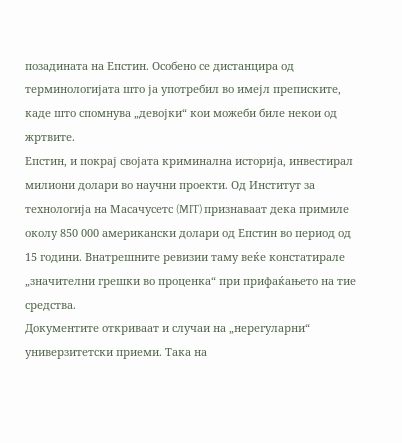позадината на Епстин. Особено се дистанцира од терминологијата што ја употребил во имејл преписките, каде што спомнува „девојки“ кои можеби биле некои од жртвите.
Епстин, и покрај својата криминална историја, инвестирал милиони долари во научни проекти. Од Институт за технологија на Масачусетс (MIT) признаваат дека примиле околу 850 000 американски долари од Епстин во период од 15 години. Внатрешните ревизии таму веќе констатирале „значителни грешки во проценка“ при прифаќањето на тие средства.
Документите откриваат и случаи на „нерегуларни“ универзитетски приеми. Така на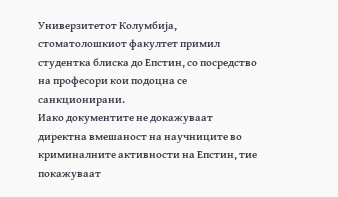Универзитетот Колумбија, стоматолошкиот факултет примил студентка блиска до Епстин, со посредство на професори кои подоцна се санкционирани.
Иако документите не докажуваат директна вмешаност на научниците во криминалните активности на Епстин, тие покажуваат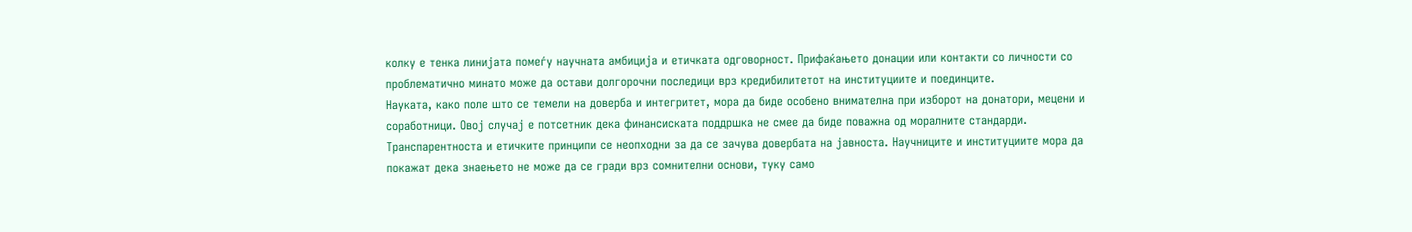колку е тенка линијата помеѓу научната амбиција и етичката одговорност. Прифаќањето донации или контакти со личности со проблематично минато може да остави долгорочни последици врз кредибилитетот на институциите и поединците.
Науката, како поле што се темели на доверба и интегритет, мора да биде особено внимателна при изборот на донатори, мецени и соработници. Овој случај е потсетник дека финансиската поддршка не смее да биде поважна од моралните стандарди.
Транспарентноста и етичките принципи се неопходни за да се зачува довербата на јавноста. Научниците и институциите мора да покажат дека знаењето не може да се гради врз сомнителни основи, туку само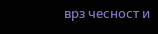врз чесност и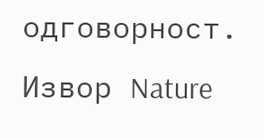одговорност.
Извор Nature